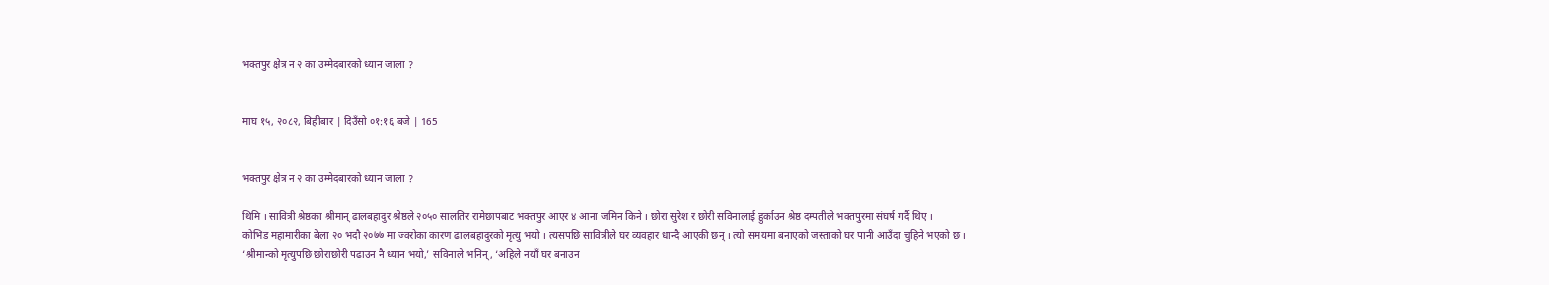भक्तपुर क्षेत्र न २ का उम्मेदबारको ध्यान जाला ?


माघ १५, २०८२, बिहीबार | दिउँसो ०१:१६ बजे | 165


भक्तपुर क्षेत्र न २ का उम्मेदबारको ध्यान जाला ?

थिमि । सावित्री श्रेष्ठका श्रीमान् ढालबहादुर श्रेष्ठले २०५० सालतिर रामेछापबाट भक्तपुर आएर ४ आना जमिन किने । छोरा सुरेश र छोरी सविनालाई हुर्काउन श्रेष्ठ दम्पतीले भक्तपुरमा संघर्ष गर्दै थिए ।
कोभिड महामारीका बेला २० भदौ २०७७ मा ज्वरोका कारण ढालबहादुरको मृत्यु भयो । त्यसपछि सावित्रीले घर व्यवहार धान्दै आएकी छन् । त्यो समयमा बनाएको जस्ताको घर पानी आउँदा चुहिने भएको छ ।
‘श्रीमान्को मृत्युपछि छोराछोरी पढाउन नै ध्यान भयो,’ सविनाले भनिन्, ‘अहिले नयाँ घर बनाउन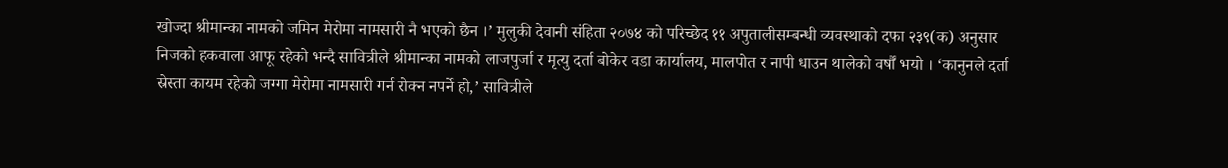खोज्दा श्रीमान्का नामको जमिन मेरोमा नामसारी नै भएको छैन ।’ मुलुकी देवानी संहिता २०७४ को परिच्छेद ११ अपुतालीसम्बन्धी व्यवस्थाको दफा २३९(क) अनुसार निजको हकवाला आफू रहेको भन्दै सावित्रीले श्रीमान्का नामको लाजपुर्जा र मृत्यु दर्ता बोकेर वडा कार्यालय, मालपोत र नापी धाउन थालेको वर्षौं भयो । ‘कानुनले दर्ता स्रेस्ता कायम रहेको जग्गा मेरोमा नामसारी गर्न रोक्न नपर्ने हो,’ सावित्रीले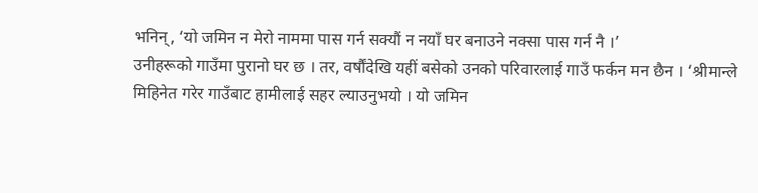भनिन्, ‘यो जमिन न मेरो नाममा पास गर्न सक्यौं न नयाँ घर बनाउने नक्सा पास गर्न नै ।’
उनीहरूको गाउँमा पुरानो घर छ । तर, वर्षौंदेखि यहीं बसेको उनको परिवारलाई गाउँ फर्कन मन छैन । ‘श्रीमान्ले मिहिनेत गरेर गाउँबाट हामीलाई सहर ल्याउनुभयो । यो जमिन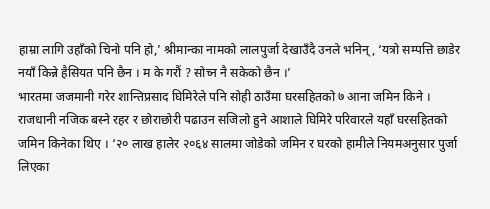हाम्रा लागि उहाँको चिनो पनि हो,’ श्रीमान्का नामको लालपुर्जा देखाउँदै उनले भनिन्, ‘यत्रो सम्पत्ति छाडेर नयाँ किन्ने हैसियत पनि छैन । म के गरौं ? सोच्न नै सकेको छैन ।’
भारतमा जजमानी गरेर शान्तिप्रसाद घिमिरेले पनि सोही ठाउँमा घरसहितको ७ आना जमिन किने । राजधानी नजिक बस्ने रहर र छोराछोरी पढाउन सजिलो हुने आशाले घिमिरे परिवारले यहाँ घरसहितको जमिन किनेका थिए । ‘२० लाख हालेर २०६४ सालमा जोडेको जमिन र घरको हामीले नियमअनुसार पुर्जा लिएका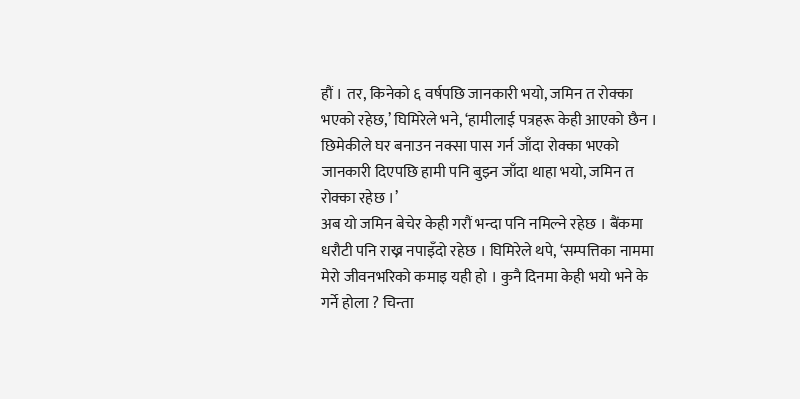हौं । तर, किनेको ६ वर्षपछि जानकारी भयो, जमिन त रोक्का भएको रहेछ,’ घिमिरेले भने, ‘हामीलाई पत्रहरू केही आएको छैन । छिमेकीले घर बनाउन नक्सा पास गर्न जाँदा रोक्का भएको जानकारी दिएपछि हामी पनि बुझ्न जाँदा थाहा भयो, जमिन त रोक्का रहेछ ।’
अब यो जमिन बेचेर केही गरौं भन्दा पनि नमिल्ने रहेछ । बैंकमा धरौटी पनि राख्न नपाइँदो रहेछ । घिमिरेले थपे, ‘सम्पत्तिका नाममा मेरो जीवनभरिको कमाइ यही हो । कुनै दिनमा केही भयो भने के गर्ने होला ? चिन्ता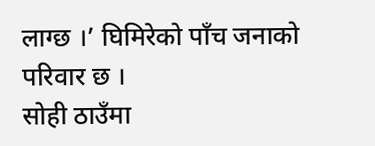लाग्छ ।’ घिमिरेको पाँच जनाको परिवार छ ।
सोही ठाउँमा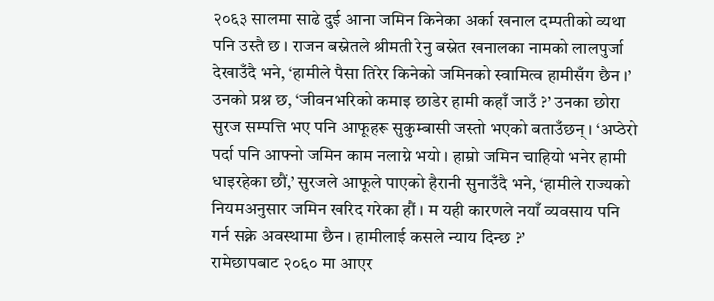२०६३ सालमा साढे दुई आना जमिन किनेका अर्का खनाल दम्पतीको व्यथा पनि उस्तै छ । राजन बस्नेतले श्रीमती रेनु बस्नेत खनालका नामको लालपुर्जा देखाउँदै भने, ‘हामीले पैसा तिरेर किनेको जमिनको स्वामित्व हामीसँग छैन ।’
उनको प्रश्न छ, ‘जीवनभरिको कमाइ छाडेर हामी कहाँ जाउँ ?’ उनका छोरा सुरज सम्पत्ति भए पनि आफूहरू सुकुम्बासी जस्तो भएको बताउँछन् । ‘अप्ठेरो पर्दा पनि आफ्नो जमिन काम नलाग्ने भयो । हाम्रो जमिन चाहियो भनेर हामी धाइरहेका छौं,’ सुरजले आफूले पाएको हैरानी सुनाउँदै भने, ‘हामीले राज्यको नियमअनुसार जमिन खरिद गरेका हौं । म यही कारणले नयाँ व्यवसाय पनि गर्न सक्ने अवस्थामा छैन । हामीलाई कसले न्याय दिन्छ ?’
रामेछापबाट २०६० मा आएर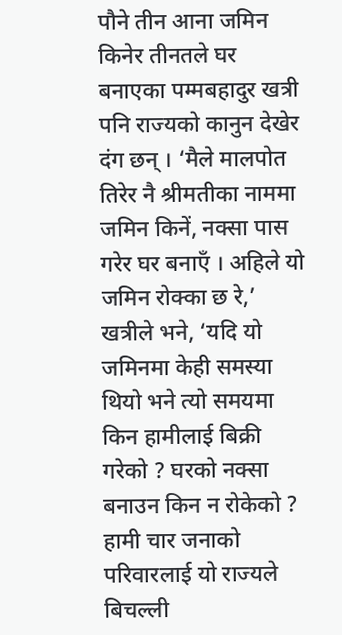पौने तीन आना जमिन किनेर तीनतले घर बनाएका पम्मबहादुर खत्री पनि राज्यको कानुन देखेर दंग छन् । ‘मैले मालपोत तिरेर नै श्रीमतीका नाममा जमिन किनें, नक्सा पास गरेर घर बनाएँ । अहिले यो जमिन रोक्का छ रे,’ खत्रीले भने, ‘यदि यो जमिनमा केही समस्या थियो भने त्यो समयमा किन हामीलाई बिक्री गरेको ? घरको नक्सा बनाउन किन न रोकेको ? हामी चार जनाको परिवारलाई यो राज्यले बिचल्ली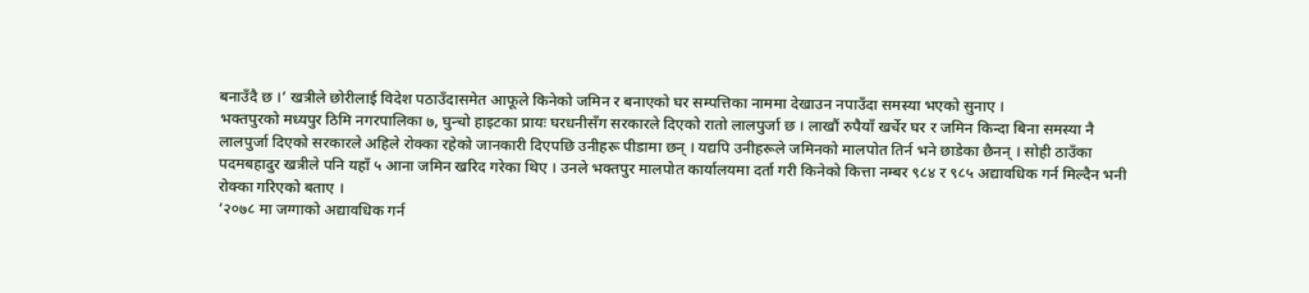बनाउँदै छ ।’ खत्रीले छोरीलाई विदेश पठाउँदासमेत आफूले किनेको जमिन र बनाएको घर सम्पत्तिका नाममा देखाउन नपाउँदा समस्या भएको सुनाए ।
भक्तपुरको मध्यपुर ठिमि नगरपालिका ७, घुन्चो हाइटका प्रायः घरधनीसँग सरकारले दिएको रातो लालपुर्जा छ । लाखौं रुपैयाँ खर्चेर घर र जमिन किन्दा बिना समस्या नै लालपुर्जा दिएको सरकारले अहिले रोक्का रहेको जानकारी दिएपछि उनीहरू पीडामा छन् । यद्यपि उनीहरूले जमिनको मालपोत तिर्न भने छाडेका छैनन् । सोही ठाउँका पदमबहादुर खत्रीले पनि यहाँ ५ आना जमिन खरिद गरेका थिए । उनले भक्तपुर मालपोत कार्यालयमा दर्ता गरी किनेको कित्ता नम्बर ९८४ र ९८५ अद्यावधिक गर्न मिल्दैन भनी रोक्का गरिएको बताए ।
‘२०७८ मा जग्गाको अद्यावधिक गर्न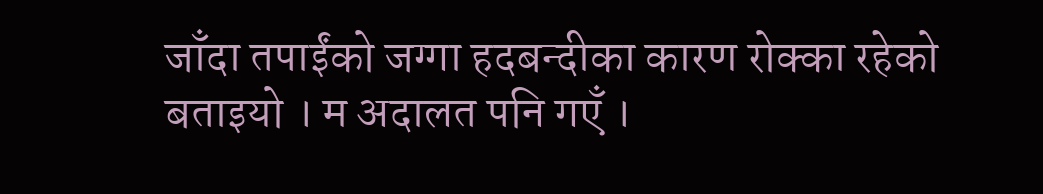जाँदा तपाईंको जग्गा हदबन्दीका कारण रोक्का रहेको बताइयो । म अदालत पनि गएँ ।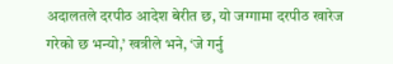अदालतले दरपीठ आदेश बेरीत छ, यो जग्गामा दरपीठ खारेज गरेको छ भन्यो,’ खत्रीले भने, ‘जे गर्नु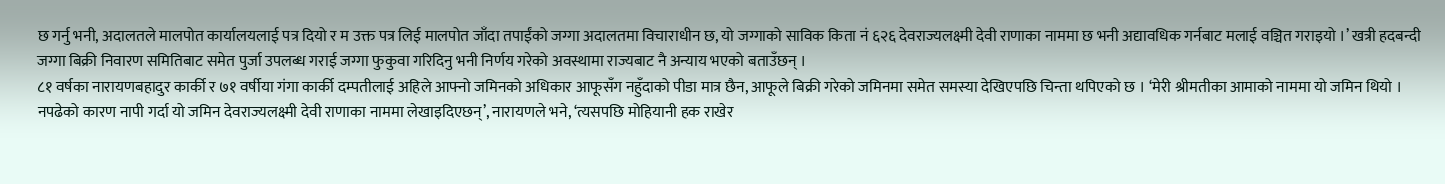छ गर्नु भनी, अदालतले मालपोत कार्यालयलाई पत्र दियो र म उक्त पत्र लिई मालपोत जाँदा तपाईंको जग्गा अदालतमा विचाराधीन छ, यो जग्गाको साविक किता नं ६२६ देवराज्यलक्ष्मी देवी राणाका नाममा छ भनी अद्यावधिक गर्नबाट मलाई वञ्चित गराइयो ।’ खत्री हदबन्दी जग्गा बिक्री निवारण समितिबाट समेत पुर्जा उपलब्ध गराई जग्गा फुकुवा गरिदिनु भनी निर्णय गरेको अवस्थामा राज्यबाट नै अन्याय भएको बताउँछन् ।
८१ वर्षका नारायणबहादुर कार्की र ७१ वर्षीया गंगा कार्की दम्पतीलाई अहिले आफ्नो जमिनको अधिकार आफूसँग नहुँदाको पीडा मात्र छैन, आफूले बिक्री गरेको जमिनमा समेत समस्या देखिएपछि चिन्ता थपिएको छ । ‘मेरी श्रीमतीका आमाको नाममा यो जमिन थियो । नपढेको कारण नापी गर्दा यो जमिन देवराज्यलक्ष्मी देवी राणाका नाममा लेखाइदिएछन्’, नारायणले भने, ‘त्यसपछि मोहियानी हक राखेर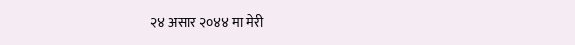२४ असार २०४४ मा मेरी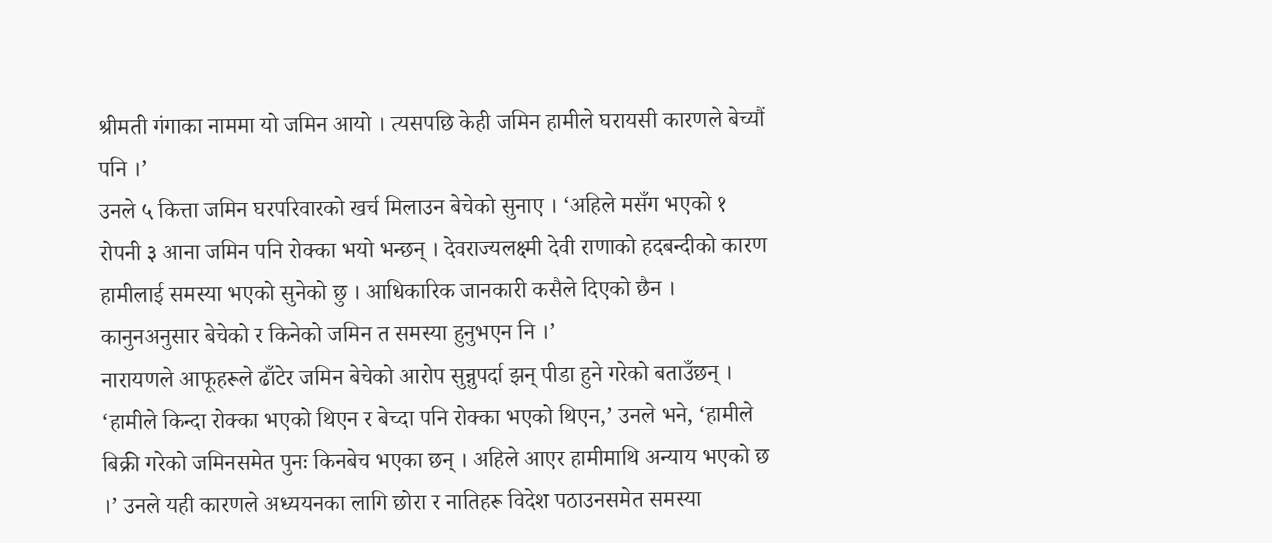श्रीमती गंगाका नाममा यो जमिन आयो । त्यसपछि केही जमिन हामीले घरायसी कारणले बेच्यौं पनि ।’
उनले ५ कित्ता जमिन घरपरिवारको खर्च मिलाउन बेचेको सुनाए । ‘अहिले मसँग भएको १ रोपनी ३ आना जमिन पनि रोक्का भयो भन्छन् । देवराज्यलक्ष्मी देवी राणाको हदबन्दीको कारण हामीलाई समस्या भएको सुनेको छु । आधिकारिक जानकारी कसैले दिएको छैन । कानुनअनुसार बेचेको र किनेको जमिन त समस्या हुनुभएन नि ।’
नारायणले आफूहरूले ढाँटेर जमिन बेचेको आरोप सुन्नुपर्दा झन् पीडा हुने गरेको बताउँछन् । ‘हामीले किन्दा रोक्का भएको थिएन र बेच्दा पनि रोक्का भएको थिएन,’ उनले भने, ‘हामीले बिक्री गरेको जमिनसमेत पुनः किनबेच भएका छन् । अहिले आएर हामीमाथि अन्याय भएको छ ।’ उनले यही कारणले अध्ययनका लागि छोरा र नातिहरू विदेश पठाउनसमेत समस्या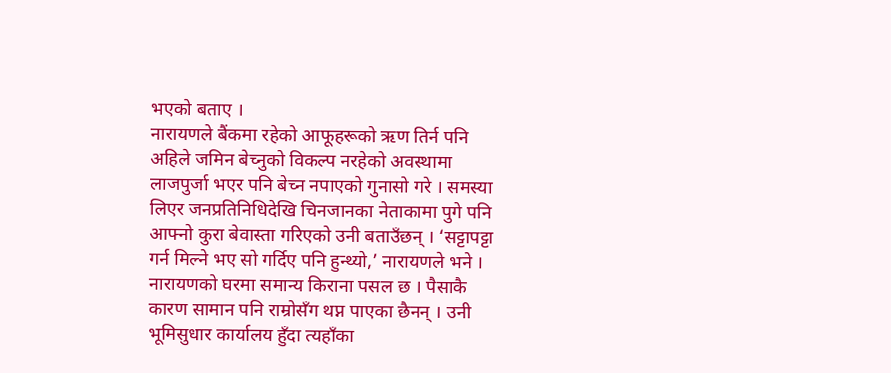भएको बताए ।
नारायणले बैंकमा रहेको आफूहरूको ऋण तिर्न पनि अहिले जमिन बेच्नुको विकल्प नरहेको अवस्थामा लाजपुर्जा भएर पनि बेच्न नपाएको गुनासो गरे । समस्या लिएर जनप्रतिनिधिदेखि चिनजानका नेताकामा पुगे पनि आफ्नो कुरा बेवास्ता गरिएको उनी बताउँछन् । ‘सट्टापट्टा गर्न मिल्ने भए सो गर्दिए पनि हुन्थ्यो,’ नारायणले भने । नारायणको घरमा समान्य किराना पसल छ । पैसाकै कारण सामान पनि राम्रोसँग थप्न पाएका छैनन् । उनी भूमिसुधार कार्यालय हुँदा त्यहाँका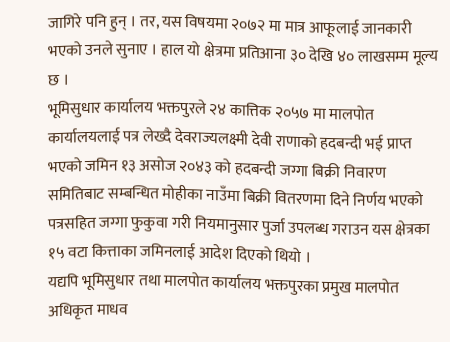जागिरे पनि हुन् । तर, यस विषयमा २०७२ मा मात्र आफूलाई जानकारी भएको उनले सुनाए । हाल यो क्षेत्रमा प्रतिआना ३० देखि ४० लाखसम्म मूल्य छ ।
भूमिसुधार कार्यालय भक्तपुरले २४ कात्तिक २०५७ मा मालपोत कार्यालयलाई पत्र लेख्दै देवराज्यलक्ष्मी देवी राणाको हदबन्दी भई प्राप्त भएको जमिन १३ असोज २०४३ को हदबन्दी जग्गा बिक्री निवारण समितिबाट सम्बन्धित मोहीका नाउँमा बिक्री वितरणमा दिने निर्णय भएको पत्रसहित जग्गा फुकुवा गरी नियमानुसार पुर्जा उपलब्ध गराउन यस क्षेत्रका १५ वटा कित्ताका जमिनलाई आदेश दिएको थियो ।
यद्यपि भूमिसुधार तथा मालपोत कार्यालय भक्तपुरका प्रमुख मालपोत अधिकृत माधव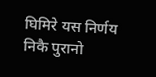घिमिरे यस निर्णय निकै पुरानो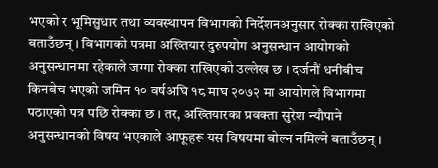भएको र भूमिसुधार तथा व्यवस्थापन विभागको निर्देशनअनुसार रोक्का राखिएको बताउँछन् । विभागको पत्रमा अख्तियार दुरुपयोग अनुसन्धान आयोगको अनुसन्धानमा रहेकाले जग्गा रोक्का राखिएको उल्लेख छ । दर्जनौं धनीबीच किनबेच भएको जमिन १० वर्षअघि १८ माघ २०७२ मा आयोगले विभागमा पठाएको पत्र पछि रोक्का छ । तर, अख्तियारका प्रवक्ता सुरेश न्यौपाने अनुसन्धानको विषय भएकाले आफूहरू यस विषयमा बोल्न नमिल्ने बताउँछन् ।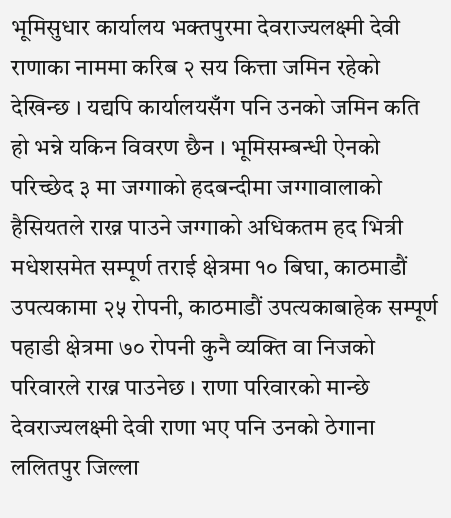भूमिसुधार कार्यालय भक्तपुरमा देवराज्यलक्ष्मी देवी राणाका नाममा करिब २ सय कित्ता जमिन रहेको देखिन्छ । यद्यपि कार्यालयसँग पनि उनको जमिन कति हो भन्ने यकिन विवरण छैन । भूमिसम्बन्धी ऐनको परिच्छेद ३ मा जग्गाको हदबन्दीमा जग्गावालाको हैसियतले राख्न पाउने जग्गाको अधिकतम हद भित्री मधेशसमेत सम्पूर्ण तराई क्षेत्रमा १० बिघा, काठमाडौं उपत्यकामा २५ रोपनी, काठमाडौं उपत्यकाबाहेक सम्पूर्ण पहाडी क्षेत्रमा ७० रोपनी कुनै व्यक्ति वा निजको परिवारले राख्न पाउनेछ । राणा परिवारको मान्छे देवराज्यलक्ष्मी देवी राणा भए पनि उनको ठेगाना ललितपुर जिल्ला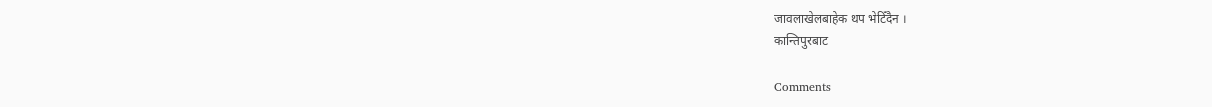जावलाखेलबाहेक थप भेटिँदैन ।
कान्तिपुरबाट

Comments